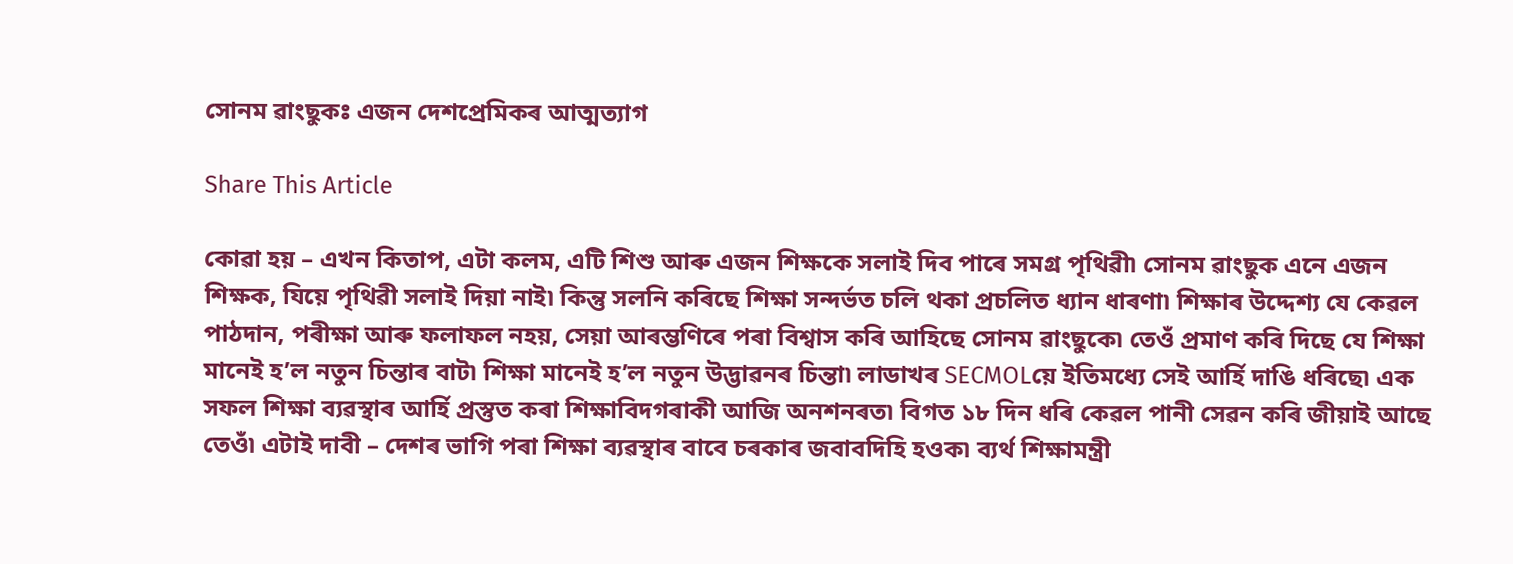সোনম ৱাংছুকঃ এজন দেশপ্ৰেমিকৰ আত্মত্যাগ

Share This Article

কোৱা হয় – এখন কিতাপ, এটা কলম, এটি শিশু আৰু এজন শিক্ষকে সলাই দিব পাৰে সমগ্ৰ পৃথিৱী৷ সোনম ৱাংছুক এনে এজন শিক্ষক, যিয়ে পৃথিৱী সলাই দিয়া নাই৷ কিন্তু সলনি কৰিছে শিক্ষা সন্দৰ্ভত চলি থকা প্ৰচলিত ধ্যান ধাৰণা৷ শিক্ষাৰ উদ্দেশ্য যে কেৱল পাঠদান, পৰীক্ষা আৰু ফলাফল নহয়, সেয়া আৰম্ভণিৰে পৰা বিশ্বাস কৰি আহিছে সোনম ৱাংছুকে৷ তেওঁ প্ৰমাণ কৰি দিছে যে শিক্ষা মানেই হ’ল নতুন চিন্তাৰ বাট৷ শিক্ষা মানেই হ’ল নতুন উদ্ভাৱনৰ চিন্তা৷ লাডাখৰ SECMOLয়ে ইতিমধ্যে সেই আৰ্হি দাঙি ধৰিছে৷ এক সফল শিক্ষা ব্যৱস্থাৰ আৰ্হি প্ৰস্তুত কৰা শিক্ষাবিদগৰাকী আজি অনশনৰত৷ বিগত ১৮ দিন ধৰি কেৱল পানী সেৱন কৰি জীয়াই আছে তেওঁ৷ এটাই দাবী – দেশৰ ভাগি পৰা শিক্ষা ব্যৱস্থাৰ বাবে চৰকাৰ জবাবদিহি হওক৷ ব্যৰ্থ শিক্ষামন্ত্ৰী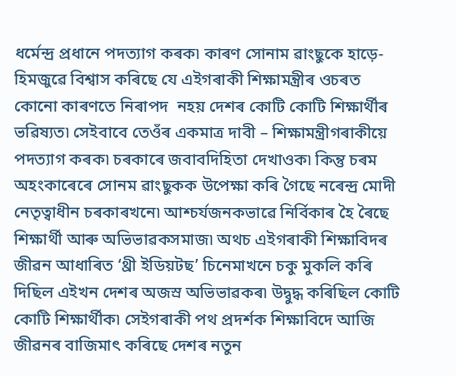ধৰ্মেন্দ্ৰ প্ৰধানে পদত্যাগ কৰক৷ কাৰণ সোনাম ৱাংছুকে হাড়ে-হিমজুৱে বিশ্বাস কৰিছে যে এইগৰাকী শিক্ষামন্ত্ৰীৰ ওচৰত কোনো কাৰণতে নিৰাপদ  নহয় দেশৰ কোটি কোটি শিক্ষাৰ্থীৰ ভৱিষ্যত৷ সেইবাবে তেওঁৰ একমাত্ৰ দাবী – শিক্ষামন্ত্ৰীগৰাকীয়ে পদত্যাগ কৰক৷ চৰকাৰে জবাবদিহিতা দেখাওক৷ কিন্তু চৰম অহংকাৰেৰে সোনম ৱাংছুকক উপেক্ষা কৰি গৈছে নৰেন্দ্ৰ মোদী নেতৃত্বাধীন চৰকাৰখনে৷ আশ্চৰ্যজনকভাৱে নিৰ্বিকাৰ হৈ ৰৈছে শিক্ষাৰ্থী আৰু অভিভাৱকসমাজ৷ অথচ এইগৰাকী শিক্ষাবিদৰ জীৱন আধাৰিত ‘থ্ৰী ইডিয়টছ’ চিনেমাখনে চকু মুকলি কৰি দিছিল এইখন দেশৰ অজস্ৰ অভিভাৱকৰ৷ উদ্বুদ্ধ কৰিছিল কোটি কোটি শিক্ষাৰ্থীক৷ সেইগৰাকী পথ প্ৰদৰ্শক শিক্ষাবিদে আজি জীৱনৰ বাজিমাৎ কৰিছে দেশৰ নতুন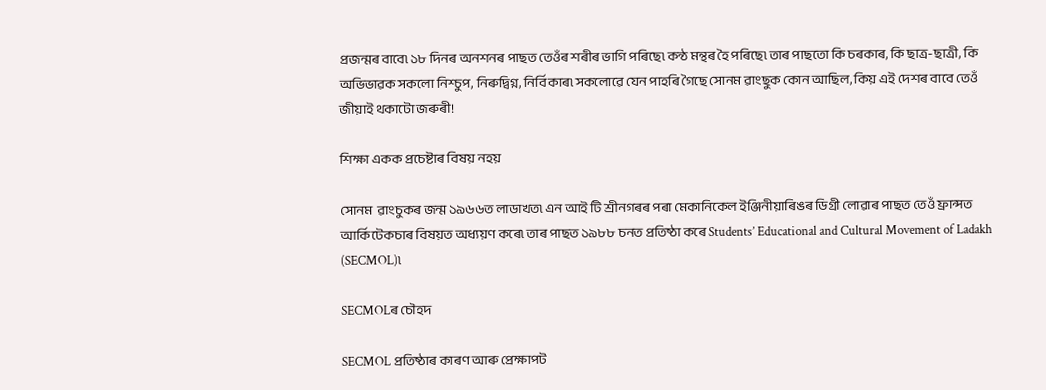প্ৰজন্মৰ বাবে৷ ১৮ দিনৰ অনশনৰ পাছত তেওঁৰ শৰীৰ ভাগি পৰিছে৷ কন্ঠ মন্থৰ হৈ পৰিছে৷ তাৰ পাছতো কি চৰকাৰ, কি ছাত্ৰ-ছাত্ৰী, কি অভিভাৱক সকলো নিশ্চুপ, নিৰুদ্বিগ্ন, নিৰ্বিকাৰ৷ সকলোৱে যেন পাহৰি গৈছে সোনম ৱাংছুক কোন আছিল, কিয় এই দেশৰ বাবে তেওঁ জীয়াই থকাটো জৰুৰী!

শিক্ষা একক প্ৰচেষ্টাৰ বিষয় নহয়

সোনম  ৱাংচুকৰ জন্ম ১৯৬৬ত লাডাখত৷ এন আই টি শ্ৰীনগৰৰ পৰা মেকানিকেল ইঞ্জিনীয়াৰিঙৰ ডিগ্ৰী লোৱাৰ পাছত তেওঁ ফ্ৰান্সত আৰ্কিটেকচাৰ বিষয়ত অধ্যয়ণ কৰে৷ তাৰ পাছত ১৯৮৮ চনত প্ৰতিষ্ঠা কৰে Students’ Educational and Cultural Movement of Ladakh (SECMOL)৷

SECMOLৰ চৌহদ

SECMOL প্ৰতিষ্ঠাৰ কাৰণ আৰু প্ৰেক্ষাপট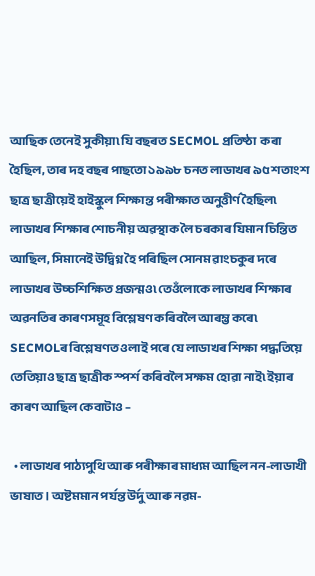আছিক তেনেই সুকীয়া৷ যি বছৰত SECMOL প্ৰতিষ্ঠা  কৰা হৈছিল, তাৰ দহ বছৰ পাছতো ১৯৯৮ চনত লাডাখৰ ৯৫ শতাংশ ছাত্ৰ ছাত্ৰীয়েই হাইস্কুল শিক্ষান্ত পৰীক্ষাত অনুত্তীৰ্ণ হৈছিল৷ লাডাখৰ শিক্ষাৰ শোচনীয় অৱস্থাক লৈ চৰকাৰ যিমান চিন্তিত আছিল, সিমানেই উদ্বিগ্ন হৈ পৰিছিল সোনম ৱাংচকুৰ দৰে লাডাখৰ উচ্চশিক্ষিত প্ৰজন্মও৷ তেওঁলোকে লাডাখৰ শিক্ষাৰ অৱনতিৰ কাৰণসমূহ বিশ্লেষণ কৰিবলৈ আৰম্ভ কৰে৷ SECMOLৰ বিশ্লেষণত ওলাই পৰে যে লাডাখৰ শিক্ষা পদ্ধতিয়ে তেতিয়াও ছাত্ৰ ছাত্ৰীক স্পৰ্শ কৰিবলৈ সক্ষম হোৱা নাই৷ ইয়াৰ কাৰণ আছিল কেবাটাও –

  • লাডাখৰ পাঠ্যপুথি আৰু পৰীক্ষাৰ মাধ্যম আছিল নন-লাডাখী ভাষাত। অষ্টমমান পৰ্যন্ত উৰ্দু আৰু নৱম-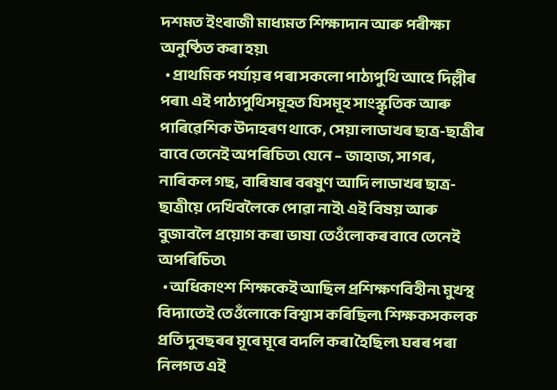দশমত ইংৰাজী মাধ্যমত শিক্ষাদান আৰু পৰীক্ষা অনুষ্ঠিত কৰা হয়৷
  • প্ৰাথমিক পৰ্যায়ৰ পৰা সকলো পাঠ্যপুথি আহে দিল্লীৰ পৰা৷ এই পাঠ্যপুথিসমূহত যিসমূহ সাংস্কৃতিক আৰু পাৰিৱেশিক উদাহৰণ থাকে, সেয়া লাডাখৰ ছাত্ৰ-ছাত্ৰীৰ বাবে তেনেই অপৰিচিত৷ যেনে – জাহাজ, সাগৰ, নাৰিকল গছ, বাৰিষাৰ বৰষুণ আদি লাডাখৰ ছাত্ৰ-ছাত্ৰীয়ে দেখিবলৈকে পোৱা নাই৷ এই বিষয় আৰু বুজাবলৈ প্ৰয়োগ কৰা ভাষা তেওঁলোকৰ বাবে তেনেই অপৰিচিত৷
  • অধিকাংশ শিক্ষকেই আছিল প্ৰশিক্ষণবিহীন৷ মুখস্থ বিদ্যাতেই তেওঁলোকে বিশ্বাস কৰিছিল৷ শিক্ষকসকলক প্ৰতি দুবছৰৰ মূৰে মূৰে বদলি কৰা হৈছিল৷ ঘৰৰ পৰা নিলগত এই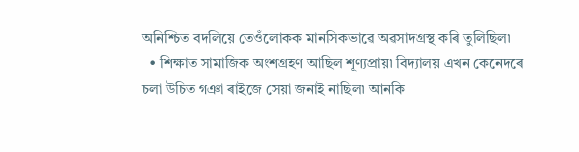অনিশ্চিত বদলিয়ে তেওঁলোকক মানসিকভাৱে অৱসাদগ্ৰস্থ কৰি তুলিছিল৷
  • শিক্ষাত সামাজিক অংশগ্ৰহণ আছিল শূণ্যপ্ৰায়৷ বিদ্যালয় এখন কেনেদৰে চলা উচিত গঞা ৰাইজে সেয়া জনাই নাছিল৷ আনকি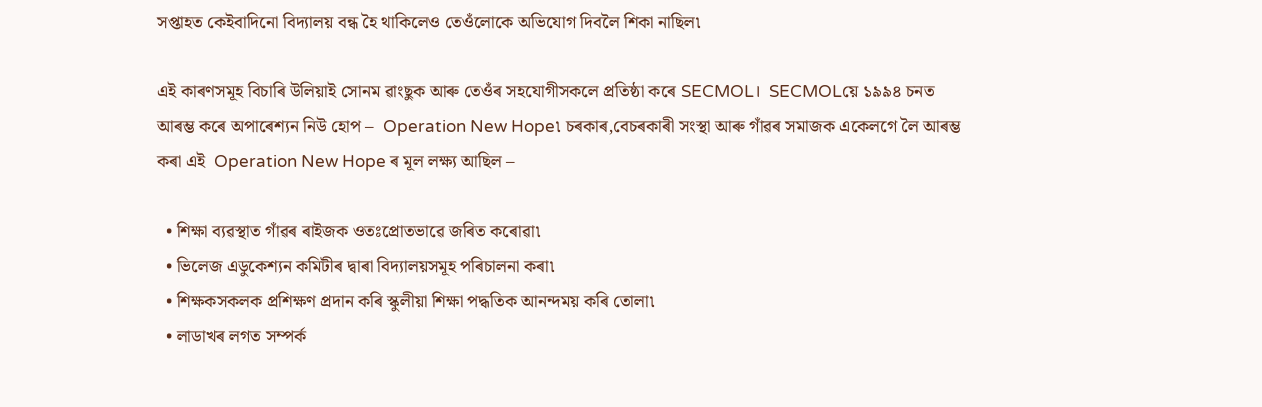সপ্তাহত কেইবাদিনো বিদ্যালয় বন্ধ হৈ থাকিলেও তেওঁলোকে অভিযোগ দিবলৈ শিকা নাছিল৷

এই কাৰণসমূহ বিচাৰি উলিয়াই সোনম ৱাংছুক আৰু তেওঁৰ সহযোগীসকলে প্ৰতিষ্ঠা কৰে SECMOL।  SECMOLয়ে ১৯৯৪ চনত আৰম্ভ কৰে অপাৰেশ্যন নিউ হোপ –  Operation New Hope৷ চৰকাৰ,বেচৰকাৰী সংস্থা আৰু গাঁৱৰ সমাজক একেলগে লৈ আৰম্ভ কৰা এই  Operation New Hope ৰ মূল লক্ষ্য আছিল –

  • শিক্ষা ব্যৱস্থাত গাঁৱৰ ৰাইজক ওতঃপ্ৰোতভাৱে জৰিত কৰোৱা৷
  • ভিলেজ এডুকেশ্যন কমিটীৰ দ্বাৰা বিদ্যালয়সমূহ পৰিচালনা কৰা৷
  • শিক্ষকসকলক প্ৰশিক্ষণ প্ৰদান কৰি স্কুলীয়া শিক্ষা পদ্ধতিক আনন্দময় কৰি তোলা৷
  • লাডাখৰ লগত সম্পৰ্ক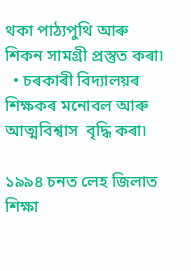থকা পাঠ্যপুথি আৰু শিকন সামগ্ৰী প্ৰস্তুত কৰা৷
  • চৰকাৰী বিদ্যালয়ৰ শিক্ষকৰ মনোবল আৰু আত্মবিশ্বাস  বৃদ্ধি কৰা৷

১৯৯৪ চনত লেহ জিলাত শিক্ষা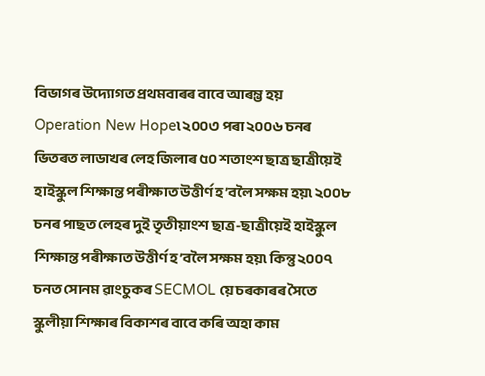বিভাগৰ উদ্যোগত প্ৰথমবাৰৰ বাবে আৰম্ভ হয়  Operation New Hope৷ ২০০৩ পৰা ২০০৬ চনৰ ভিতৰত লাডাখৰ লেহ জিলাৰ ৫০ শতাংশ ছাত্ৰ ছাত্ৰীয়েই হাইস্কুল শিক্ষান্ত পৰীক্ষাত উত্তীৰ্ণ হ’বলৈ সক্ষম হয়৷ ২০০৮ চনৰ পাছত লেহৰ দুই তৃতীয়াংশ ছাত্ৰ-ছাত্ৰীয়েই হাইস্কুল শিক্ষান্ত পৰীক্ষাত উত্তীৰ্ণ হ’বলৈ সক্ষম হয়৷ কিন্তু ২০০৭ চনত সোনম ৱাংচুকৰ SECMOL য়ে চৰকাৰৰ সৈতে স্কুলীয়া শিক্ষাৰ বিকাশৰ বাবে কৰি অহা কাম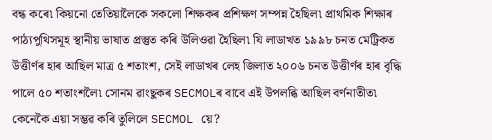বন্ধ কৰে৷ কিয়নো তেতিয়ালৈকে সকলো শিক্ষকৰ প্ৰশিক্ষণ সম্পন্ন হৈছিল৷ প্ৰাথমিক শিক্ষাৰ পাঠ্যপুথিসমূহ স্থানীয় ভাষাত প্ৰস্তুত কৰি উলিওৱা হৈছিল৷ যি লাডাখত ১৯৯৮ চনত মেট্ৰিকত উত্তীৰ্ণৰ হাৰ আছিল মাত্ৰ ৫ শতাংশ, সেই লাডাখৰ লেহ জিলাত ২০০৬ চনত উত্তীৰ্ণৰ হাৰ বৃদ্ধি পালে ৫০ শতাংশলৈ৷ সোনম ৱাংছুকৰ SECMOLৰ বাবে এই উপলব্ধি আছিল বৰ্ণনাতীত৷ কেনেকৈ এয়া সম্ভৱ কৰি তুলিলে SECMOL য়ে?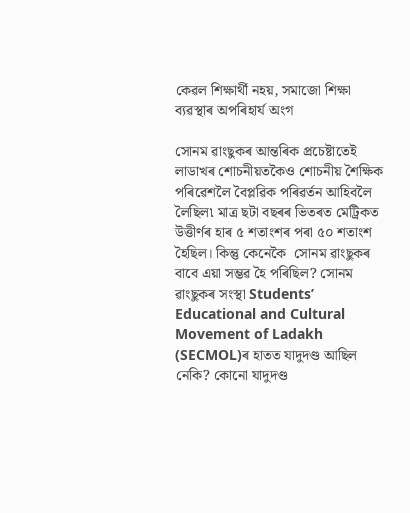কেৱল শিক্ষাৰ্থী নহয়, সমাজো শিক্ষা ব্যৱস্থাৰ অপৰিহাৰ্য অংগ

সোনম ৱাংছুকৰ আন্তৰিক প্ৰচেষ্টাতেই লাডাখৰ শোচনীয়তকৈও শোচনীয় শৈক্ষিক পৰিৱেশলৈ বৈপ্লৱিক পৰিৱৰ্তন আহিবলৈ লৈছিল৷ মাত্ৰ ছটা বছৰৰ ভিতৰত মেট্ৰিকত উত্তীৰ্ণৰ হাৰ ৫ শতাংশৰ পৰা ৫০ শতাংশ হৈছিল। কিন্তু কেনেকৈ  সোনম ৱাংছুকৰ বাবে এয়া সম্ভৱ হৈ পৰিছিল? সোনম ৱাংছুকৰ সংস্থা Students’ Educational and Cultural Movement of Ladakh (SECMOL)ৰ হাতত যাদুদণ্ড আছিল নেকি? কোনো যাদুদণ্ড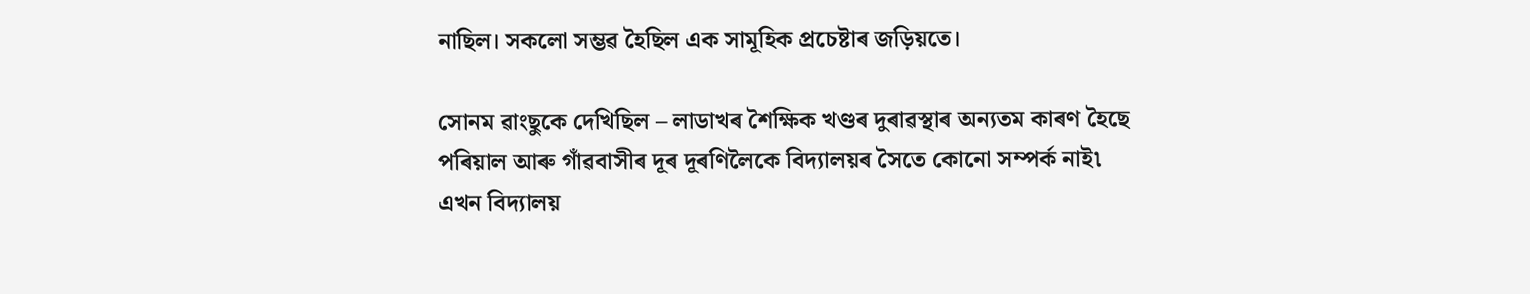নাছিল। সকলো সম্ভৱ হৈছিল এক সামূহিক প্ৰচেষ্টাৰ জড়িয়তে।

সোনম ৱাংছুকে দেখিছিল – লাডাখৰ শৈক্ষিক খণ্ডৰ দুৰাৱস্থাৰ অন্যতম কাৰণ হৈছে পৰিয়াল আৰু গাঁৱবাসীৰ দূৰ দূৰণিলৈকে বিদ্যালয়ৰ সৈতে কোনো সম্পৰ্ক নাই৷ এখন বিদ্যালয়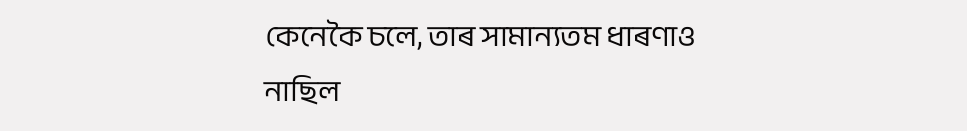কেনেকৈ চলে, তাৰ সামান্যতম ধাৰণাও নাছিল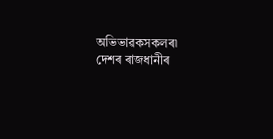অভিভাৱকসকলৰ৷ দেশৰ ৰাজধানীৰ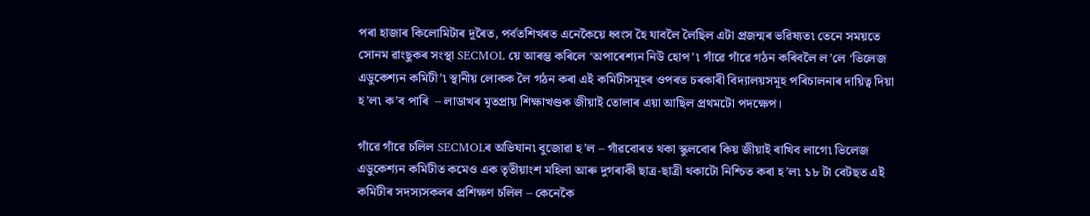পৰা হাজাৰ কিলোমিটাৰ দূৰৈত, পৰ্বতশিখৰত এনেকৈয়ে ধ্বংস হৈ যাবলৈ লৈছিল এটা প্ৰজন্মৰ ভৱিষ্যত৷ তেনে সময়তে সোনম ৱাংছুকৰ সংস্থা SECMOL য়ে আৰম্ভ কৰিলে ‘অপাৰেশ্যন নিউ হোপ’৷ গাঁৱে গাঁৱে গঠন কৰিবলৈ ল’লে ‘ভিলেজ এডুকেশ্যন কমিটী’৷ স্থানীয় লোকক লৈ গঠন কৰা এই কমিটীসমূহৰ ওপৰত চৰকাৰী বিদ্যালয়সমূহ পৰিচালনাৰ দায়িত্ব দিয়া হ’ল৷ ক’ব পাৰি  – লাডাখৰ মৃতপ্ৰায় শিক্ষাখণ্ডক জীয়াই তোলাৰ এয়া আছিল প্ৰথমটো পদক্ষেপ।

গাঁৱে গাঁৱে চলিল SECMOLৰ অভিযান৷ বুজোৱা হ’ল – গাঁৱবোৰত থকা স্কুলবোৰ কিয় জীয়াই ৰাখিব লাগে৷ ভিলেজ এডুকেশ্যন কমিটীত কমেও এক তৃতীয়াংশ মহিলা আৰু দুগৰাকী ছাত্ৰ-ছাত্ৰী থকাটো নিশ্চিত কৰা হ’ল৷ ১৮ টা বেটছত এই কমিটীৰ সদস্যসকলৰ প্ৰশিক্ষণ চলিল – কেনেকৈ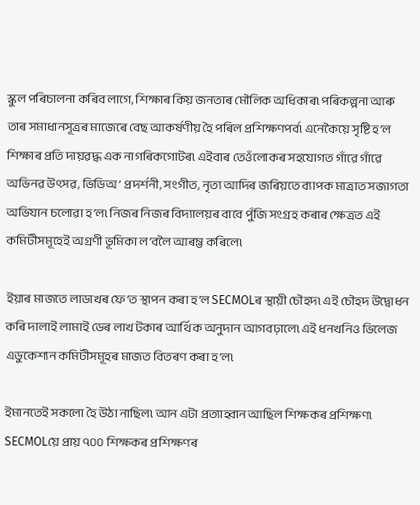স্কুল পৰিচালনা কৰিব লাগে, শিক্ষাৰ কিয় জনতাৰ মৌলিক অধিকাৰ৷ পৰিকল্পনা আৰু তাৰ সমাধানসূত্ৰৰ মাজেৰে বেছ আকৰ্ষণীয় হৈ পৰিল প্ৰশিক্ষণপৰ্ব৷ এনেকৈয়ে সৃষ্টি হ’ল শিক্ষাৰ প্ৰতি দায়ৱদ্ধ এক নাগৰিকগোটৰ৷ এইবাৰ তেওঁলোকৰ সহযোগত গাঁৱে গাঁৱে অভিনৱ উৎসৱ, ভিডিঅ’ প্ৰদৰ্শনী, সংগীত, নৃত্য আদিৰ জৰিয়তে ব্যাপক মাত্ৰাত সজাগতা অভিযান চলোৱা হ’ল৷ নিজৰ নিজৰ বিদ্যালয়ৰ বাবে পুঁজি সংগ্ৰহ কৰাৰ ক্ষেত্ৰত এই কমিটীসমূহেই অগ্রণী ভূমিকা ল’বলৈ আৰম্ভ কৰিলে৷

ইয়াৰ মাজতে লাডাখৰ ফে’ত স্থাপন কৰা হ’ল SECMOLৰ স্থায়ী চৌহদ৷ এই চৌহদ উদ্বোধন কৰি দালাই লামাই ডেৰ লাখ টকাৰ আৰ্থিক অনুদান আগবঢ়ালে৷ এই ধনখনিও ভিলেজ এডুকেশ্যন কমিটীসমূহৰ মাজত বিতৰণ কৰা হ’ল৷

ইমানতেই সকলো হৈ উঠা নাছিল৷ আন এটা প্ৰত্যাহ্বান আছিল শিক্ষকৰ প্ৰশিক্ষণ৷ SECMOLয়ে প্ৰায় ৭০০ শিক্ষকৰ প্ৰশিক্ষণৰ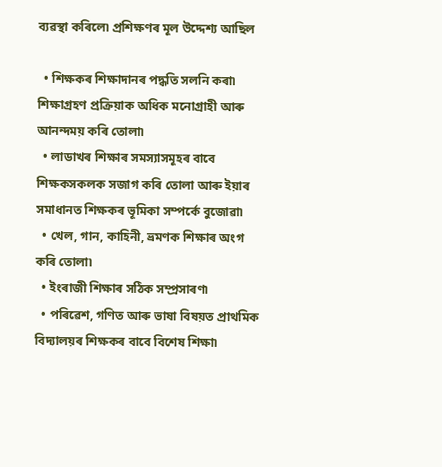ব্যৱস্থা কৰিলে৷ প্ৰশিক্ষণৰ মূল উদ্দেশ্য আছিল

  • শিক্ষকৰ শিক্ষাদানৰ পদ্ধতি সলনি কৰা৷ শিক্ষাগ্ৰহণ প্ৰক্ৰিয়াক অধিক মনোগ্ৰাহী আৰু আনন্দময় কৰি তোলা৷
  • লাডাখৰ শিক্ষাৰ সমস্যাসমূহৰ বাবে শিক্ষকসকলক সজাগ কৰি তোলা আৰু ইয়াৰ সমাধানত শিক্ষকৰ ভূমিকা সম্পৰ্কে বুজোৱা৷
  • খেল, গান, কাহিনী, ভ্ৰমণক শিক্ষাৰ অংগ কৰি তোলা৷
  • ইংৰাজী শিক্ষাৰ সঠিক সম্প্ৰসাৰণ৷
  • পৰিৱেশ, গণিত আৰু ভাষা বিষয়ত প্ৰাথমিক বিদ্যালয়ৰ শিক্ষকৰ বাবে বিশেষ শিক্ষা৷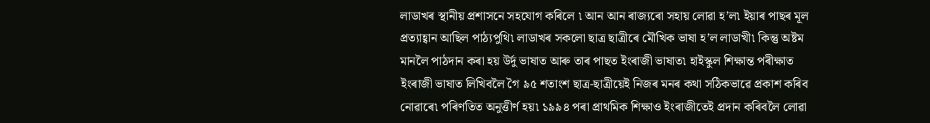লাডাখৰ স্থানীয় প্ৰশাসনে সহযোগ কৰিলে ৷ আন আন ৰাজ্যৰো সহায় লোৱা হ’ল৷ ইয়াৰ পাছৰ মূল প্ৰত্যাহ্বান আছিল পাঠ্যপুথি৷ লাডাখৰ সকলো ছাত্ৰ ছাত্ৰীৰে মৌখিক ভাষা হ’ল লাডাখী৷ কিন্তু অষ্টম মানলৈ পাঠদান কৰা হয় উৰ্দু ভাষাত আৰু তাৰ পাছত ইংৰাজী ভাষাত৷ হাইস্কুল শিক্ষান্ত পৰীক্ষাত ইংৰাজী ভাষাত লিখিবলৈ গৈ ৯৫ শতাংশ ছাত্ৰ-ছাত্ৰীয়েই নিজৰ মনৰ কথা সঠিকভাৱে প্ৰকাশ কৰিব নোৱাৰে৷ পৰিণতিত অনুত্তীৰ্ণ হয়৷ ১৯৯৪ পৰা প্ৰাথমিক শিক্ষাও ইংৰাজীতেই প্ৰদান কৰিবলৈ লোৱা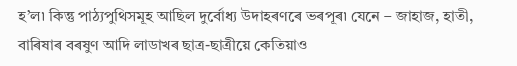হ’ল৷ কিন্তু পাঠ্যপুথিসমূহ আছিল দুৰ্বোধ্য উদাহৰণৰে ভৰপূৰ৷ যেনে – জাহাজ, হাতী, বাৰিষাৰ বৰষুণ আদি লাডাখৰ ছাত্ৰ-ছাত্ৰীয়ে কেতিয়াও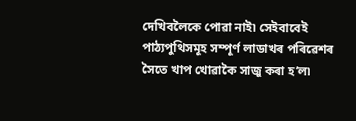দেখিবলৈকে পোৱা নাই৷ সেইবাবেই পাঠ্যপুথিসমূহ সম্পূৰ্ণ লাডাখৰ পৰিৱেশৰ সৈতে খাপ খোৱাকৈ সাজু কৰা হ’ল৷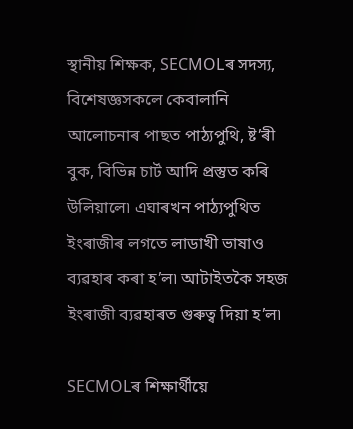স্থানীয় শিক্ষক, SECMOLৰ সদস্য, বিশেষজ্ঞসকলে কেবালানি আলোচনাৰ পাছত পাঠ্যপুথি, ষ্ট’ৰী বুক, বিভিন্ন চাৰ্ট আদি প্ৰস্তুত কৰি উলিয়ালে৷ এঘাৰখন পাঠ্যপুথিত ইংৰাজীৰ লগতে লাডাখী ভাষাও ব্যৱহাৰ কৰা হ’ল৷ আটাইতকৈ সহজ ইংৰাজী ব্যৱহাৰত গুৰুত্ব দিয়া হ’ল৷

SECMOLৰ শিক্ষাৰ্থীয়ে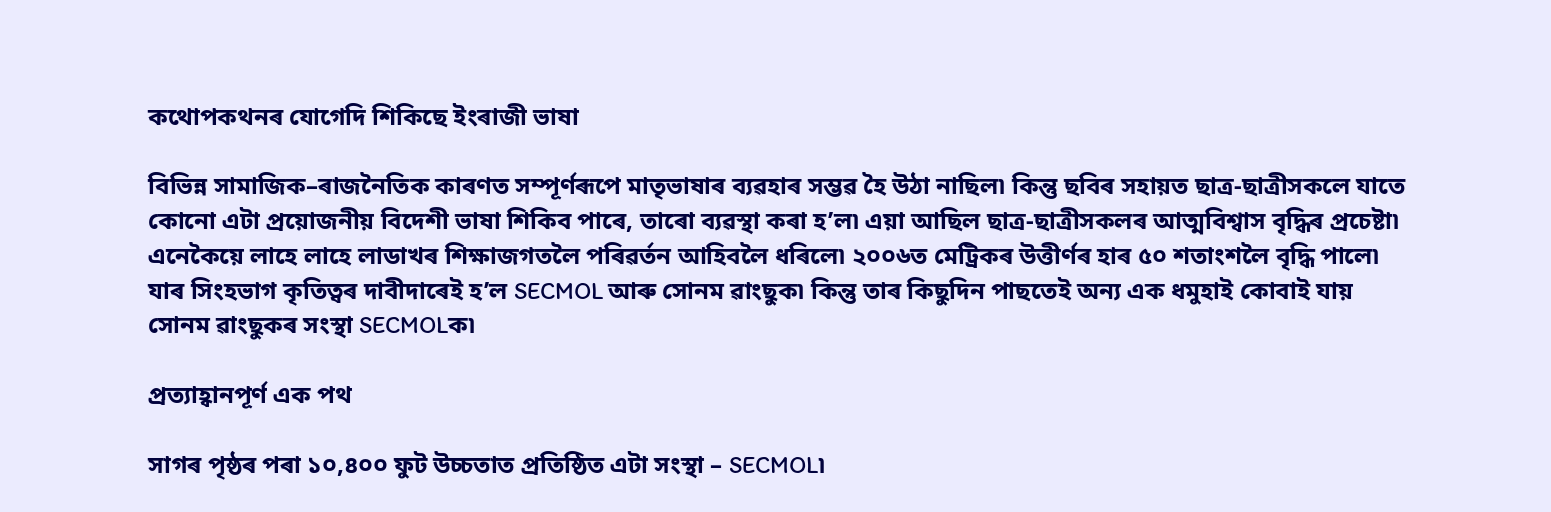কথোপকথনৰ যোগেদি শিকিছে ইংৰাজী ভাষা

বিভিন্ন সামাজিক–ৰাজনৈতিক কাৰণত সম্পূৰ্ণৰূপে মাতৃভাষাৰ ব্যৱহাৰ সম্ভৱ হৈ উঠা নাছিল৷ কিন্তু ছবিৰ সহায়ত ছাত্ৰ-ছাত্ৰীসকলে যাতে কোনো এটা প্ৰয়োজনীয় বিদেশী ভাষা শিকিব পাৰে, তাৰো ব্যৱস্থা কৰা হ’ল৷ এয়া আছিল ছাত্ৰ-ছাত্ৰীসকলৰ আত্মবিশ্বাস বৃদ্ধিৰ প্ৰচেষ্টা৷ এনেকৈয়ে লাহে লাহে লাডাখৰ শিক্ষাজগতলৈ পৰিৱৰ্তন আহিবলৈ ধৰিলে৷ ২০০৬ত মেট্ৰিকৰ উত্তীৰ্ণৰ হাৰ ৫০ শতাংশলৈ বৃদ্ধি পালে৷ যাৰ সিংহভাগ কৃতিত্বৰ দাবীদাৰেই হ’ল SECMOL আৰু সোনম ৱাংছুক৷ কিন্তু তাৰ কিছুদিন পাছতেই অন্য এক ধমুহাই কোবাই যায় সোনম ৱাংছুকৰ সংস্থা SECMOLক৷

প্ৰত্যাহ্বানপূৰ্ণ এক পথ

সাগৰ পৃষ্ঠৰ পৰা ১০,৪০০ ফুট উচ্চতাত প্ৰতিষ্ঠিত এটা সংস্থা – SECMOL৷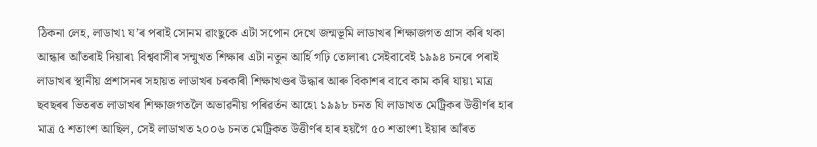ঠিকনা লেহ, লাডাখ৷ য’ৰ পৰাই সোনম ৱাংছুকে এটা সপোন দেখে জন্মভূমি লাডাখৰ শিক্ষাজগত গ্ৰাস কৰি থকা আন্ধাৰ আঁতৰাই দিয়াৰ৷ বিশ্ববাসীৰ সন্মুখত শিক্ষাৰ এটা নতুন আৰ্হি গঢ়ি তোলাৰ৷ সেইবাবেই ১৯৯৪ চনৰে পৰাই লাডাখৰ স্থানীয় প্ৰশাসনৰ সহায়ত লাডাখৰ চৰকাৰী শিক্ষাখণ্ডৰ উদ্ধাৰ আৰু বিকাশৰ বাবে কাম কৰি যায়৷ মাত্ৰ ছবছৰৰ ভিতৰত লাডাখৰ শিক্ষাজগতলৈ অভাৱনীয় পৰিৱৰ্তন আহে৷ ১৯৯৮ চনত যি লাডাখত মেট্ৰিকৰ উত্তীৰ্ণৰ হাৰ মাত্ৰ ৫ শতাংশ আছিল, সেই লাডাখত ২০০৬ চনত মেট্ৰিকত উত্তীৰ্ণৰ হাৰ হয়গৈ ৫০ শতাংশ৷ ইয়াৰ আঁৰত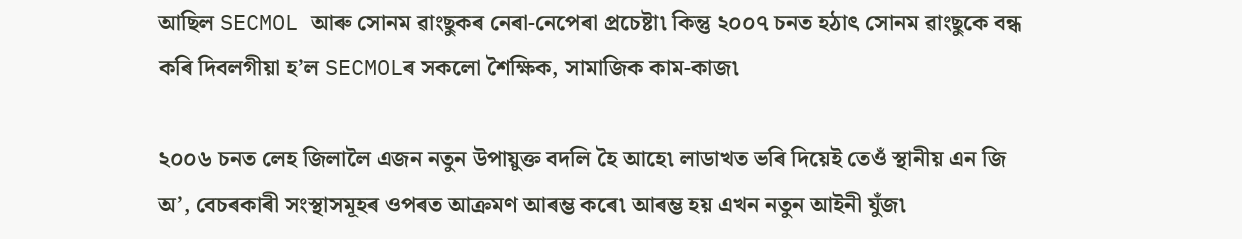আছিল SECMOL আৰু সোনম ৱাংছুকৰ নেৰা-নেপেৰা প্ৰচেষ্টা৷ কিন্তু ২০০৭ চনত হঠাৎ সোনম ৱাংছুকে বন্ধ কৰি দিবলগীয়া হ’ল SECMOLৰ সকলো শৈক্ষিক, সামাজিক কাম-কাজ৷

২০০৬ চনত লেহ জিলালৈ এজন নতুন উপায়ুক্ত বদলি হৈ আহে৷ লাডাখত ভৰি দিয়েই তেওঁ স্থানীয় এন জি অ’, বেচৰকাৰী সংস্থাসমূহৰ ওপৰত আক্ৰমণ আৰম্ভ কৰে৷ আৰম্ভ হয় এখন নতুন আইনী যুঁজ৷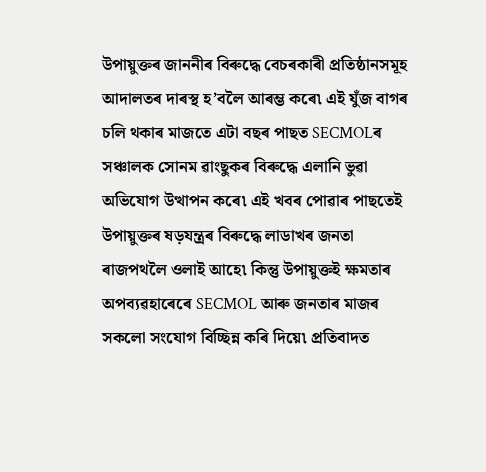উপায়ুক্তৰ জাননীৰ বিৰুদ্ধে বেচৰকাৰী প্ৰতিষ্ঠানসমূহ আদালতৰ দাৰস্থ হ’বলৈ আৰম্ভ কৰে৷ এই যুঁজ বাগৰ চলি থকাৰ মাজতে এটা বছৰ পাছত SECMOLৰ সঞ্চালক সোনম ৱাংছুকৰ বিৰুদ্ধে এলানি ভুৱা অভিযোগ উত্থাপন কৰে৷ এই খবৰ পোৱাৰ পাছতেই উপায়ুক্তৰ ষড়যন্ত্ৰৰ বিৰুদ্ধে লাডাখৰ জনতা ৰাজপথলৈ ওলাই আহে৷ কিন্তু উপায়ুক্তই ক্ষমতাৰ অপব্যৱহাৰেৰে SECMOL আৰু জনতাৰ মাজৰ সকলো সংযোগ বিচ্ছিন্ন কৰি দিয়ে৷ প্ৰতিবাদত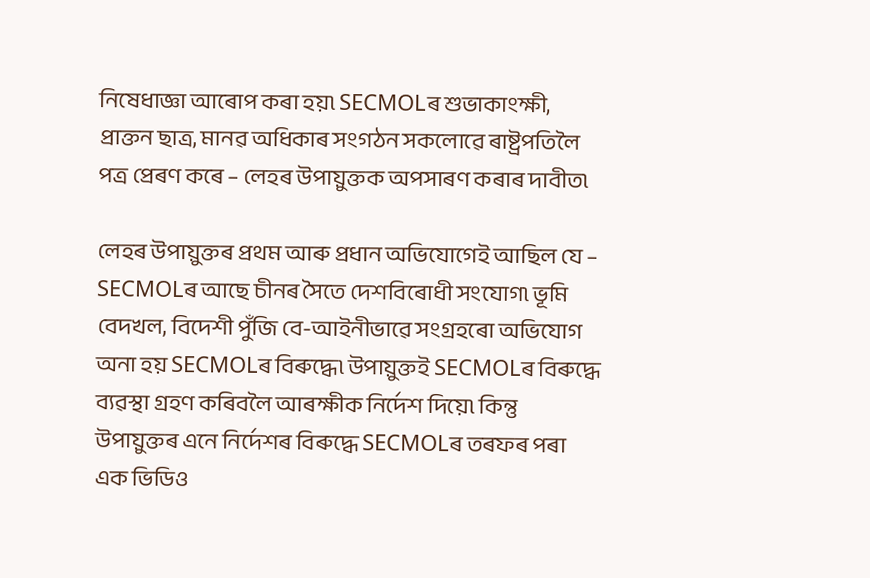নিষেধাজ্ঞা আৰোপ কৰা হয়৷ SECMOLৰ শুভাকাংক্ষী, প্ৰাক্তন ছাত্ৰ, মানৱ অধিকাৰ সংগঠন সকলোৱে ৰাষ্ট্ৰপতিলৈ পত্ৰ প্ৰেৰণ কৰে – লেহৰ উপায়ুক্তক অপসাৰণ কৰাৰ দাবীত৷

লেহৰ উপায়ুক্তৰ প্ৰথম আৰু প্ৰধান অভিযোগেই আছিল যে – SECMOLৰ আছে চীনৰ সৈতে দেশবিৰোধী সংযোগ৷ ভূমি বেদখল, বিদেশী পুঁজি বে-আইনীভাৱে সংগ্রহৰো অভিযোগ অনা হয় SECMOLৰ বিৰুদ্ধে৷ উপায়ুক্তই SECMOLৰ বিৰুদ্ধে ব্যৱস্থা গ্ৰহণ কৰিবলৈ আৰক্ষীক নিৰ্দেশ দিয়ে৷ কিন্তু উপায়ুক্তৰ এনে নিৰ্দেশৰ বিৰুদ্ধে SECMOLৰ তৰফৰ পৰা এক ভিডিও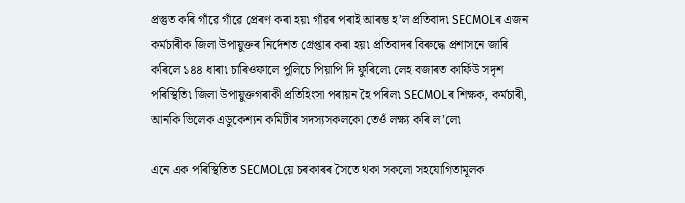প্ৰস্তুত কৰি গাঁৱে গাঁৱে প্ৰেৰণ কৰা হয়৷ গাঁৱৰ পৰাই আৰম্ভ হ’ল প্ৰতিবাদ৷ SECMOLৰ এজন কৰ্মচাৰীক জিলা উপায়ুক্তৰ নিৰ্দেশত গ্ৰেপ্তাৰ কৰা হয়৷ প্ৰতিবাদৰ বিৰুদ্ধে প্ৰশাসনে জাৰি কৰিলে ১৪৪ ধাৰা৷ চাৰিওফালে পুলিচে পিয়াপি দি ফুৰিলে৷ লেহ বজাৰত কাৰ্ফিউ সদৃশ পৰিস্থিতি৷ জিলা উপায়ুক্তগৰাকী প্ৰতিহিংসা পৰায়ন হৈ পৰিল৷ SECMOLৰ শিক্ষক, কৰ্মচাৰী, আনকি ভিলেক এডুকেশ্যন কমিটীৰ সদস্যসকলকো তেওঁ লক্ষ্য কৰি ল’লে৷

এনে এক পৰিস্থিতিত SECMOLয়ে চৰকাৰৰ সৈতে থকা সকলো সহযোগিতামূলক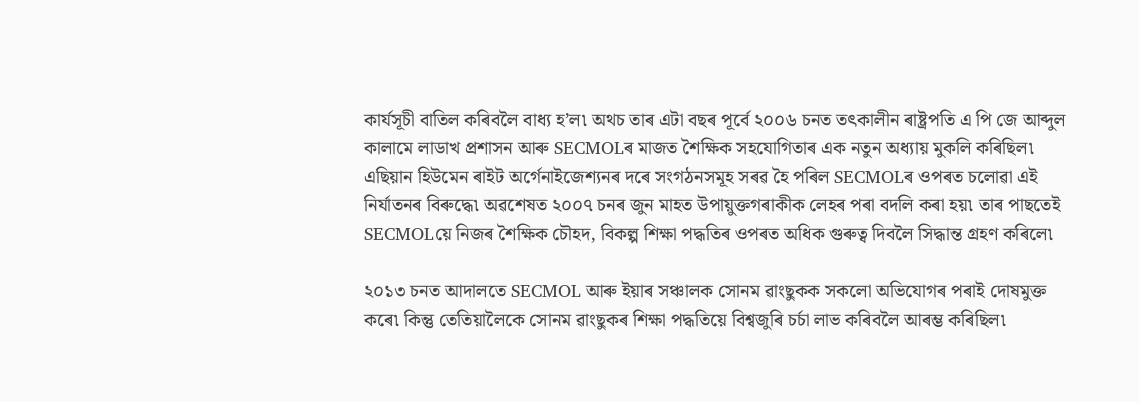কাৰ্যসূচী বাতিল কৰিবলৈ বাধ্য হ’ল৷ অথচ তাৰ এটা বছৰ পূৰ্বে ২০০৬ চনত তৎকালীন ৰাষ্ট্ৰপতি এ পি জে আব্দুল কালামে লাডাখ প্ৰশাসন আৰু SECMOLৰ মাজত শৈক্ষিক সহযোগিতাৰ এক নতুন অধ্যায় মুকলি কৰিছিল৷ এছিয়ান হিউমেন ৰাইট অৰ্গেনাইজেশ্যনৰ দৰে সংগঠনসমূহ সৰৱ হৈ পৰিল SECMOLৰ ওপৰত চলোৱা এই নিৰ্যাতনৰ বিৰুদ্ধে৷ অৱশেষত ২০০৭ চনৰ জুন মাহত উপায়ুক্তগৰাকীক লেহৰ পৰা বদলি কৰা হয়৷ তাৰ পাছতেই SECMOLয়ে নিজৰ শৈক্ষিক চৌহদ, বিকল্প শিক্ষা পদ্ধতিৰ ওপৰত অধিক গুৰুত্ব দিবলৈ সিদ্ধান্ত গ্ৰহণ কৰিলে৷

২০১৩ চনত আদালতে SECMOL আৰু ইয়াৰ সঞ্চালক সোনম ৱাংছুকক সকলো অভিযোগৰ পৰাই দোষমুক্ত কৰে৷ কিন্তু তেতিয়ালৈকে সোনম ৱাংছুকৰ শিক্ষা পদ্ধতিয়ে বিশ্বজুৰি চৰ্চা লাভ কৰিবলৈ আৰম্ভ কৰিছিল৷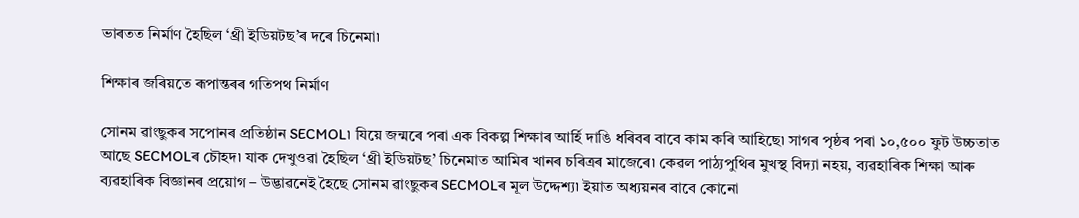ভাৰতত নিৰ্মাণ হৈছিল ‘থ্ৰী ইডিয়টছ’ৰ দৰে চিনেমা৷

শিক্ষাৰ জৰিয়তে ৰূপান্তৰৰ গতিপথ নিৰ্মাণ

সোনম ৱাংছুকৰ সপোনৰ প্ৰতিষ্ঠান SECMOL৷ যিয়ে জন্মৰে পৰা এক বিকল্প শিক্ষাৰ আৰ্হি দাঙি ধৰিবৰ বাবে কাম কৰি আহিছে৷ সাগৰ পৃষ্ঠৰ পৰা ১০,৫০০ ফুট উচ্চতাত আছে SECMOLৰ চৌহদ৷ যাক দেখুওৱা হৈছিল ‘থ্ৰী ইডিয়টছ’ চিনেমাত আমিৰ খানৰ চৰিত্ৰৰ মাজেৰে৷ কেৱল পাঠ্যপুথিৰ মুখস্থ বিদ্যা নহয়, ব্যৱহাৰিক শিক্ষা আৰু ব্যৱহাৰিক বিজ্ঞানৰ প্ৰয়োগ – উদ্ভাৱনেই হৈছে সোনম ৱাংছুকৰ SECMOLৰ মূল উদ্দেশ্য৷ ইয়াত অধ্যয়নৰ বাবে কোনো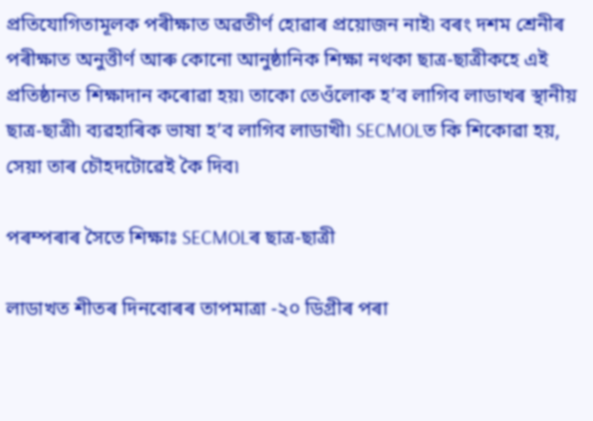প্ৰতিযোগিতামূলক পৰীক্ষাত অৱতীৰ্ণ হোৱাৰ প্ৰয়োজন নাই৷ বৰং দশম শ্ৰেনীৰ পৰীক্ষাত অনুত্তীৰ্ণ আৰু কোনো আনুষ্ঠানিক শিক্ষা নথকা ছাত্ৰ-ছাত্ৰীকহে এই প্ৰতিষ্ঠানত শিক্ষাদান কৰোৱা হয়৷ তাকো তেওঁলোক হ’ব লাগিব লাডাখৰ স্থানীয় ছাত্ৰ-ছাত্ৰী৷ ব্যৱহাৰিক ভাষা হ’ব লাগিব লাডাখী৷ SECMOLত কি শিকোৱা হয়, সেয়া তাৰ চৌহদটোৱেই কৈ দিব৷

পৰম্পৰাৰ সৈতে শিক্ষাঃ SECMOLৰ ছাত্ৰ-ছাত্ৰী

লাডাখত শীতৰ দিনবোৰৰ তাপমাত্ৰা -২০ ডিগ্ৰীৰ পৰা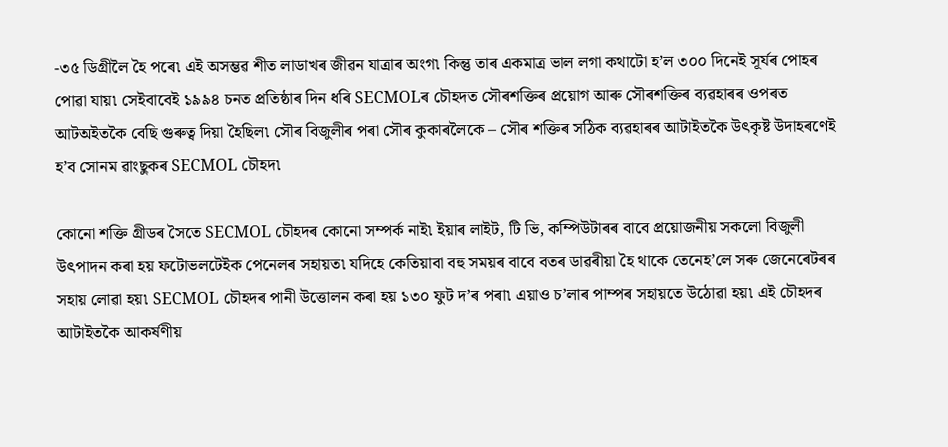-৩৫ ডিগ্ৰীলৈ হৈ পৰে৷ এই অসম্ভৱ শীত লাডাখৰ জীৱন যাত্ৰাৰ অংগ৷ কিন্তু তাৰ একমাত্ৰ ভাল লগা কথাটো হ’ল ৩০০ দিনেই সূৰ্যৰ পোহৰ পোৱা যায়৷ সেইবাবেই ১৯৯৪ চনত প্ৰতিষ্ঠাৰ দিন ধৰি SECMOLৰ চৌহদত সৌৰশক্তিৰ প্ৰয়োগ আৰু সৌৰশক্তিৰ ব্যৱহাৰৰ ওপৰত আটঅইতকৈ বেছি গুৰুত্ব দিয়া হৈছিল৷ সৌৰ বিজুলীৰ পৰা সৌৰ কুকাৰলৈকে – সৌৰ শক্তিৰ সঠিক ব্যৱহাৰৰ আটাইতকৈ উৎকৃষ্ট উদাহৰণেই হ’ব সোনম ৱাংছুকৰ SECMOL চৌহদ৷

কোনো শক্তি গ্ৰীডৰ সৈতে SECMOL চৌহদৰ কোনো সম্পৰ্ক নাই৷ ইয়াৰ লাইট, টি ভি, কম্পিউটাৰৰ বাবে প্ৰয়োজনীয় সকলো বিজুলী উৎপাদন কৰা হয় ফটোভলটেইক পেনেলৰ সহায়ত৷ যদিহে কেতিয়াবা বহু সময়ৰ বাবে বতৰ ডাৱৰীয়া হৈ থাকে তেনেহ’লে সৰু জেনেৰেটৰৰ সহায় লোৱা হয়৷ SECMOL চৌহদৰ পানী উত্তোলন কৰা হয় ১৩০ ফুট দ’ৰ পৰা৷ এয়াও চ’লাৰ পাম্পৰ সহায়তে উঠোৱা হয়৷ এই চৌহদৰ আটাইতকৈ আকৰ্ষণীয়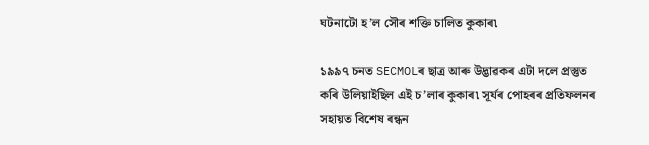ঘটনাটো হ’ল সৌৰ শক্তি চালিত কুকাৰ৷

১৯৯৭ চনত SECMOLৰ ছাত্ৰ আৰু উদ্ভাৱকৰ এটা দলে প্ৰস্তুত কৰি উলিয়াইছিল এই চ’লাৰ কুকাৰ৷ সূৰ্যৰ পোহৰৰ প্ৰতিফলনৰ সহায়ত বিশেষ ৰন্ধন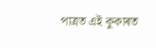পাত্ৰত এই কুকাৰত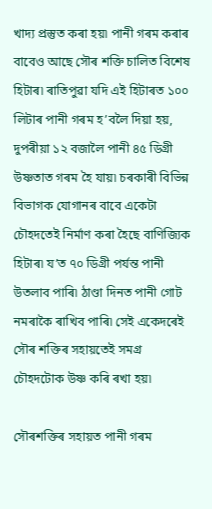খাদ্য প্ৰস্তুত কৰা হয়৷ পানী গৰম কৰাৰ বাবেও আছে সৌৰ শক্তি চালিত বিশেষ হিটাৰ৷ ৰাতিপুৱা যদি এই হিটাৰত ১০০ লিটাৰ পানী গৰম হ’বলৈ দিয়া হয়, দুপৰীয়া ১২ বজালৈ পানী ৪৫ ডিগ্ৰী উষ্ণতাত গৰম হৈ যায়৷ চৰকাৰী বিভিন্ন বিভাগক যোগানৰ বাবে একেটা চৌহদতেই নিৰ্মাণ কৰা হৈছে বাণিজ্যিক হিটাৰ৷ য’ত ৭০ ডিগ্ৰী পৰ্যন্ত পানী উতলাব পাৰি৷ ঠাণ্ডা দিনত পানী গোট নমৰাকৈ ৰাখিব পাৰি৷ সেই একেদৰেই সৌৰ শক্তিৰ সহায়তেই সমগ্ৰ চৌহদটোক উষ্ণ কৰি ৰখা হয়৷

সৌৰশক্তিৰ সহায়ত পানী গৰম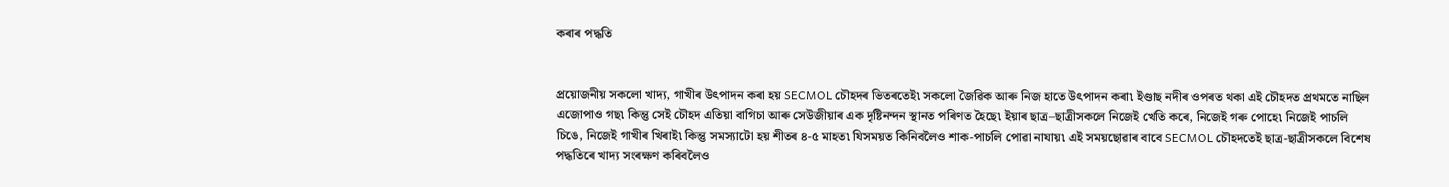কৰাৰ পদ্ধতি


প্ৰয়োজনীয় সকলো খাদ্য, গাখীৰ উৎপাদন কৰা হয় SECMOL চৌহদৰ ভিতৰতেই৷ সকলো জৈৱিক আৰু নিজ হাতে উৎপাদন কৰা৷ ইণ্ডাছ নদীৰ ওপৰত থকা এই চৌহদত প্ৰথমতে নাছিল এজোপাও গছ৷ কিন্তু সেই চৌহদ এতিয়া বাগিচা আৰু সেউজীয়াৰ এক দৃষ্টিনন্দন স্থানত পৰিণত হৈছে৷ ইয়াৰ ছাত্ৰ–ছাত্ৰীসকলে নিজেই খেতি কৰে, নিজেই গৰু পোহে৷ নিজেই পাচলি চিঙে, নিজেই গাখীৰ খিৰাই৷ কিন্তু সমস্যাটো হয় শীতৰ ৪-৫ মাহত৷ যিসময়ত কিনিবলৈও শাক-পাচলি পোৱা নাযায়৷ এই সময়ছোৱাৰ বাবে SECMOL চৌহদতেই ছাত্ৰ-ছাত্ৰীসকলে বিশেষ পদ্ধতিৰে খাদ্য সংৰক্ষণ কৰিবলৈও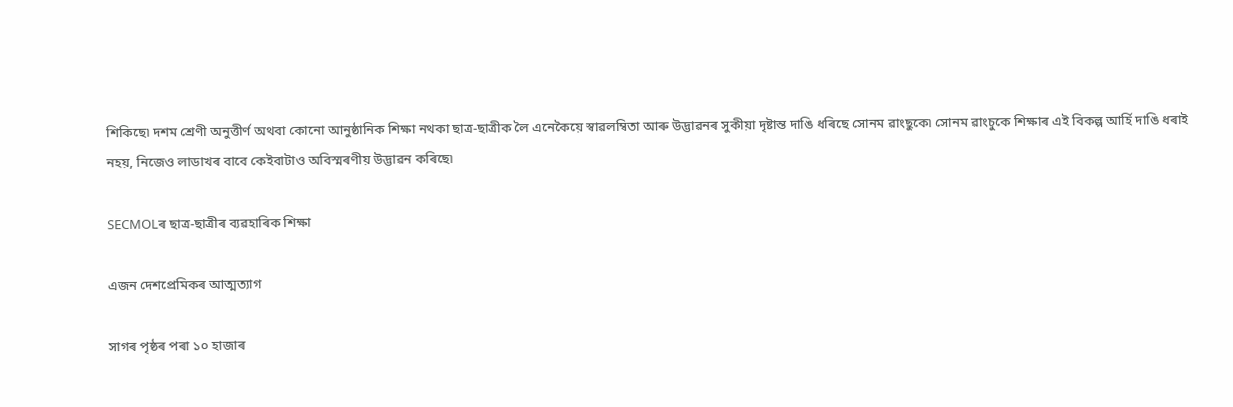শিকিছে৷ দশম শ্ৰেণী অনুত্তীৰ্ণ অথবা কোনো আনুষ্ঠানিক শিক্ষা নথকা ছাত্ৰ-ছাত্ৰীক লৈ এনেকৈয়ে স্বাৱলম্বিতা আৰু উদ্ভাৱনৰ সুকীয়া দৃষ্টান্ত দাঙি ধৰিছে সোনম ৱাংছুকে৷ সোনম ৱাংচুকে শিক্ষাৰ এই বিকল্প আৰ্হি দাঙি ধৰাই নহয়, নিজেও লাডাখৰ বাবে কেইবাটাও অবিস্মৰণীয় উদ্ভাৱন কৰিছে৷

SECMOLৰ ছাত্ৰ-ছাত্ৰীৰ ব্যৱহাৰিক শিক্ষা

এজন দেশপ্ৰেমিকৰ আত্মত্যাগ

সাগৰ পৃষ্ঠৰ পৰা ১০ হাজাৰ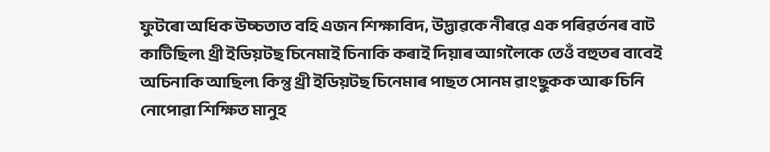ফুটৰো অধিক উচ্চতাত বহি এজন শিক্ষাবিদ, উদ্ভাৱকে নীৰৱে এক পৰিৱৰ্তনৰ বাট কাটিছিল৷ থ্ৰী ইডিয়টছ চিনেমাই চিনাকি কৰাই দিয়াৰ আগলৈকে তেওঁ বহুতৰ বাবেই অচিনাকি আছিল৷ কিন্তু থ্ৰী ইডিয়টছ চিনেমাৰ পাছত সোনম ৱাংছুকক আৰু চিনি নোপোৱা শিক্ষিত মানুহ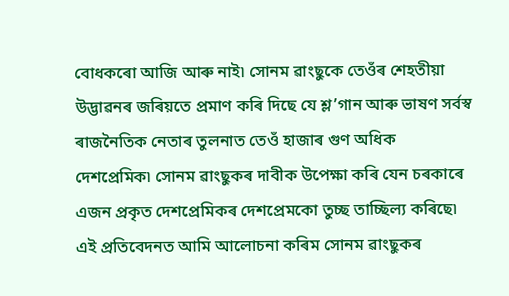বোধকৰো আজি আৰু নাই৷ সোনম ৱাংছুকে তেওঁৰ শেহতীয়া উদ্ভাৱনৰ জৰিয়তে প্ৰমাণ কৰি দিছে যে শ্ল’গান আৰু ভাষণ সৰ্বস্ব ৰাজনৈতিক নেতাৰ তুলনাত তেওঁ হাজাৰ গুণ অধিক দেশপ্ৰেমিক৷ সোনম ৱাংছুকৰ দাবীক উপেক্ষা কৰি যেন চৰকাৰে এজন প্ৰকৃত দেশপ্ৰেমিকৰ দেশপ্ৰেমকো তুচ্ছ তাচ্ছিল্য কৰিছে৷ এই প্ৰতিবেদনত আমি আলোচনা কৰিম সোনম ৱাংছুকৰ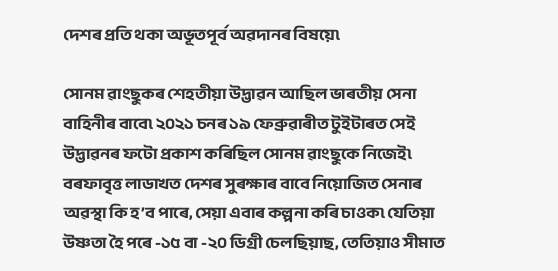দেশৰ প্ৰতি থকা অভূতপূৰ্ব অৱদানৰ বিষয়ে৷

সোনম ৱাংছুকৰ শেহতীয়া উদ্ভাৱন আছিল ভাৰতীয় সেনা বাহিনীৰ বাবে৷ ২০২১ চনৰ ১৯ ফেব্ৰুৱাৰীত টুইটাৰত সেই উদ্ভাৱনৰ ফটো প্ৰকাশ কৰিছিল সোনম ৱাংছুকে নিজেই৷ বৰফাবৃত্ত লাডাখত দেশৰ সুৰক্ষাৰ বাবে নিয়োজিত সেনাৰ অৱস্থা কি হ’ব পাৰে, সেয়া এবাৰ কল্পনা কৰি চাওক৷ যেতিয়া উষ্ণতা হৈ পৰে -১৫ বা -২০ ডিগ্ৰী চেলছিয়াছ, তেতিয়াও সীমাত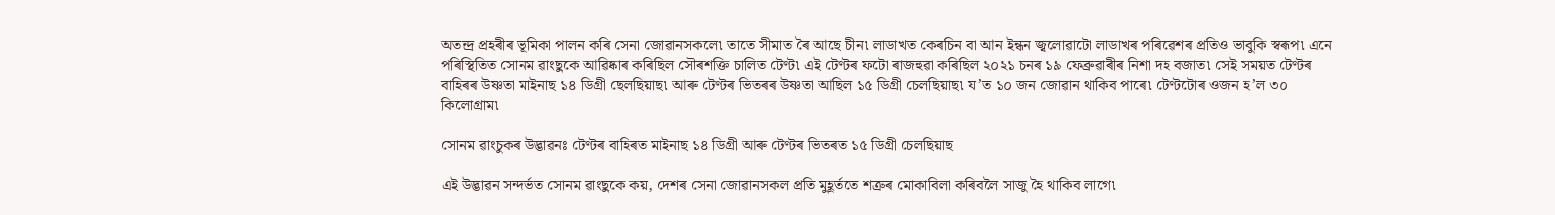অতন্দ্ৰ প্ৰহৰীৰ ভূমিকা পালন কৰি সেনা জোৱানসকলে৷ তাতে সীমাত ৰৈ আছে চীন৷ লাডাখত কেৰচিন বা আন ইন্ধন জ্বলোৱাটো লাডাখৰ পৰিৱেশৰ প্ৰতিও ভাবুকি স্বৰূপ৷ এনে পৰিস্থিতিত সোনম ৱাংছুকে আৱিষ্কাৰ কৰিছিল সৌৰশক্তি চালিত টেণ্ট৷ এই টেণ্টৰ ফটো ৰাজহুৱা কৰিছিল ২০২১ চনৰ ১৯ ফেব্ৰুৱাৰীৰ নিশা দহ বজাত৷ সেই সময়ত টেণ্টৰ বাহিৰৰ উষ্ণতা মাইনাছ ১৪ ডিগ্ৰী ছেলছিয়াছ৷ আৰু টেণ্টৰ ভিতৰৰ উষ্ণতা আছিল ১৫ ডিগ্ৰী চেলছিয়াছ৷ য’ত ১০ জন জোৱান থাকিব পাৰে৷ টেণ্টটোৰ ওজন হ’ল ৩০ কিলোগ্ৰাম৷

সোনম ৱাংচুকৰ উদ্ভাৱনঃ টেণ্টৰ বাহিৰত মাইনাছ ১৪ ডিগ্ৰী আৰু টেণ্টৰ ভিতৰত ১৫ ডিগ্ৰী চেলছিয়াছ

এই উদ্ভাৱন সন্দৰ্ভত সোনম ৱাংছুকে কয়, দেশৰ সেনা জোৱানসকল প্ৰতি মুহূৰ্ততে শত্ৰুৰ মোকাবিলা কৰিবলৈ সাজু হৈ থাকিব লাগে৷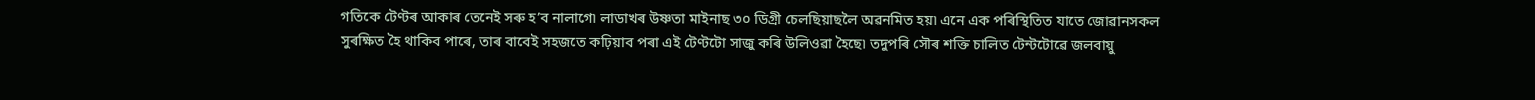গতিকে টেণ্টৰ আকাৰ তেনেই সৰু হ’ব নালাগে৷ লাডাখৰ উষ্ণতা মাইনাছ ৩০ ডিগ্ৰী চেলছিয়াছলৈ অৱনমিত হয়৷ এনে এক পৰিস্থিতিত যাতে জোৱানসকল সুৰক্ষিত হৈ থাকিব পাৰে, তাৰ বাবেই সহজতে কঢ়িয়াব পৰা এই টেণ্টটো সাজু কৰি উলিওৱা হৈছে৷ তদুপৰি সৌৰ শক্তি চালিত টেন্টটোৱে জলবায়ু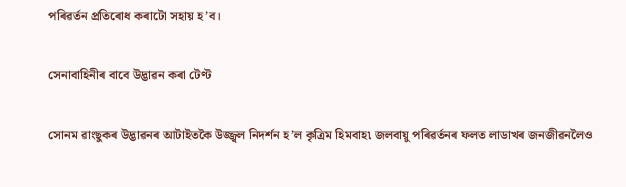পৰিৱৰ্তন প্ৰতিৰোধ কৰাটো সহায় হ’ব।

সেনাবাহিনীৰ বাবে উদ্ভাৱন কৰা টেণ্ট

সোনম ৱাংছুকৰ উদ্ভাৱনৰ আটাইতকৈ উজ্জ্বল নিদৰ্শন হ’ল কৃত্ৰিম হিমবাহ৷ জলবায়ু পৰিৱৰ্তনৰ ফলত লাডাখৰ জনজীৱনলৈও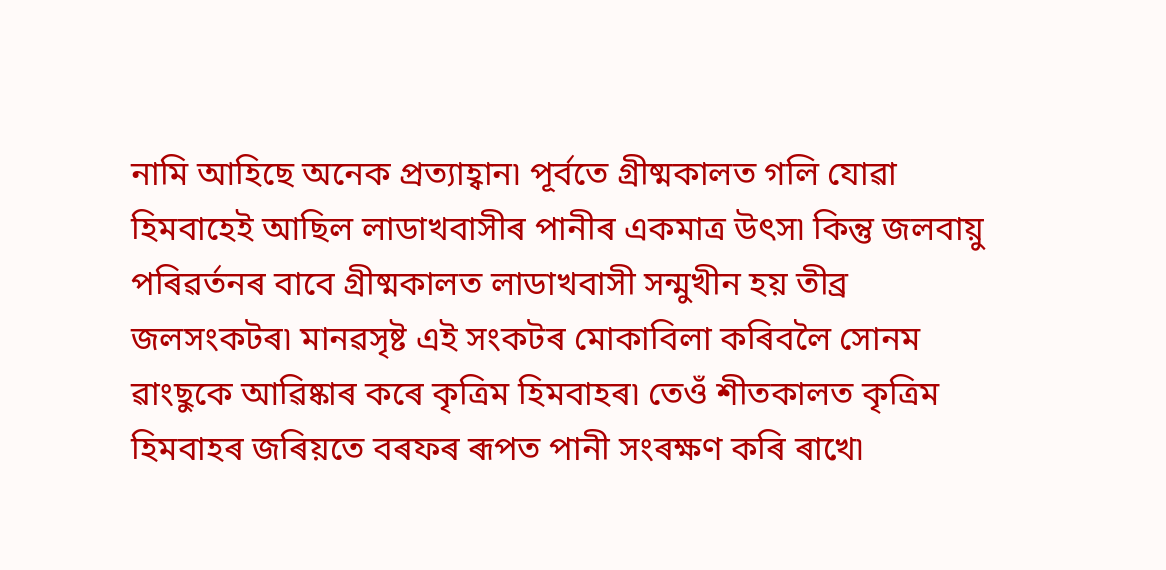নামি আহিছে অনেক প্ৰত্যাহ্বান৷ পূৰ্বতে গ্ৰীষ্মকালত গলি যোৱা হিমবাহেই আছিল লাডাখবাসীৰ পানীৰ একমাত্ৰ উৎস৷ কিন্তু জলবায়ু পৰিৱৰ্তনৰ বাবে গ্ৰীষ্মকালত লাডাখবাসী সন্মুখীন হয় তীব্ৰ জলসংকটৰ৷ মানৱসৃষ্ট এই সংকটৰ মোকাবিলা কৰিবলৈ সোনম ৱাংছুকে আৱিষ্কাৰ কৰে কৃত্ৰিম হিমবাহৰ৷ তেওঁ শীতকালত কৃত্ৰিম হিমবাহৰ জৰিয়তে বৰফৰ ৰূপত পানী সংৰক্ষণ কৰি ৰাখে৷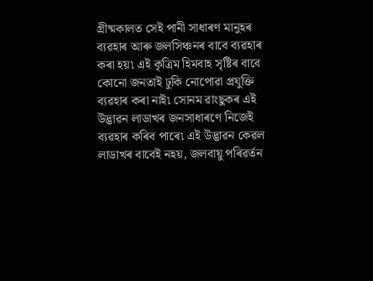গ্ৰীষ্মকালত সেই পানী সাধাৰণ মানুহৰ ব্যৱহাৰ আৰু জলসিঞ্চনৰ বাবে ব্যৱহাৰ কৰা হয়৷ এই কৃত্ৰিম হিমবাহ সৃষ্টিৰ বাবে কোনো জনতাই ঢুকি নোপোৱা প্ৰযুক্তি ব্যৱহাৰ কৰা নাই৷ সোনম ৱাংছুকৰ এই উদ্ভাৱন লাডাখৰ জনসাধাৰণে নিজেই ব্যৱহাৰ কৰিব পাৰে৷ এই উদ্ভাৱন কেৱল লাডাখৰ বাবেই নহয়, জলবায়ু পৰিৱৰ্তন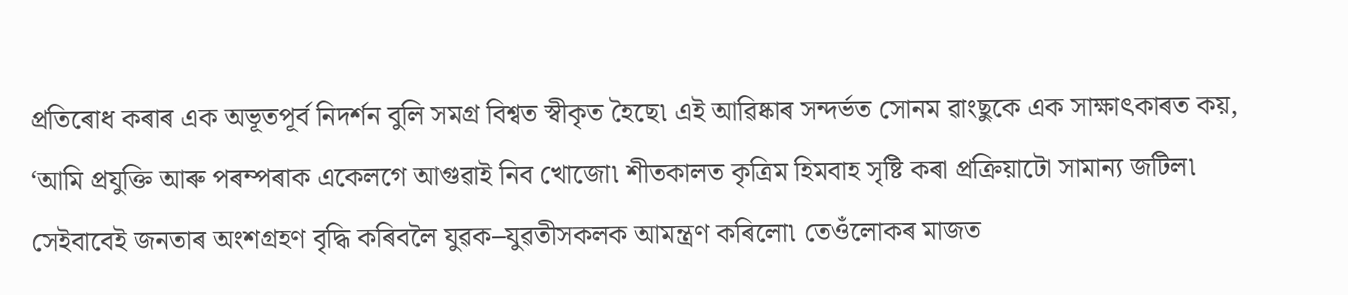প্ৰতিৰোধ কৰাৰ এক অভূতপূৰ্ব নিদৰ্শন বুলি সমগ্ৰ বিশ্বত স্বীকৃত হৈছে৷ এই আৱিষ্কাৰ সন্দৰ্ভত সোনম ৱাংছুকে এক সাক্ষাৎকাৰত কয়, ‘আমি প্রযুক্তি আৰু পৰম্পৰাক একেলগে আগুৱাই নিব খোজো৷ শীতকালত কৃত্ৰিম হিমবাহ সৃষ্টি কৰা প্ৰক্ৰিয়াটো সামান্য জটিল৷ সেইবাবেই জনতাৰ অংশগ্ৰহণ বৃদ্ধি কৰিবলৈ যুৱক–যুৱতীসকলক আমন্ত্রণ কৰিলো৷ তেওঁলোকৰ মাজত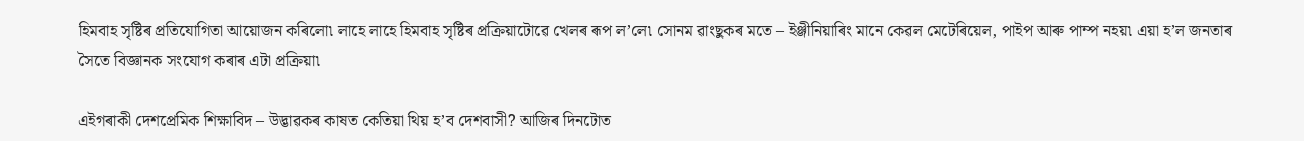হিমবাহ সৃষ্টিৰ প্ৰতিযোগিতা আয়োজন কৰিলো৷ লাহে লাহে হিমবাহ সৃষ্টিৰ প্ৰক্ৰিয়াটোৱে খেলৰ ৰূপ ল’লে৷ সোনম ৱাংছুকৰ মতে – ইঞ্জীনিয়াৰিং মানে কেৱল মেটেৰিয়েল, পাইপ আৰু পাম্প নহয়৷ এয়া হ’ল জনতাৰ সৈতে বিজ্ঞানক সংযোগ কৰাৰ এটা প্ৰক্ৰিয়া৷

এইগৰাকী দেশপ্ৰেমিক শিক্ষাবিদ – উদ্ভাৱকৰ কাষত কেতিয়া থিয় হ’ব দেশবাসী? আজিৰ দিনটোত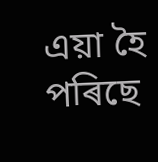এয়া হৈ পৰিছে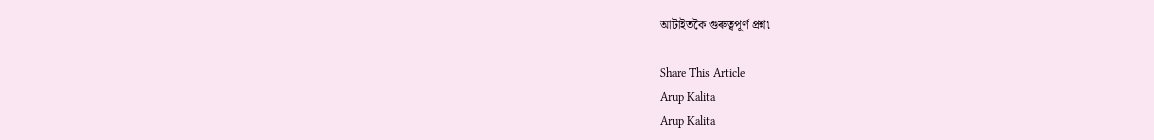আটাইতকৈ গুৰুত্বপূৰ্ণ প্ৰশ্ন৷

Share This Article
Arup Kalita
Arup Kalita